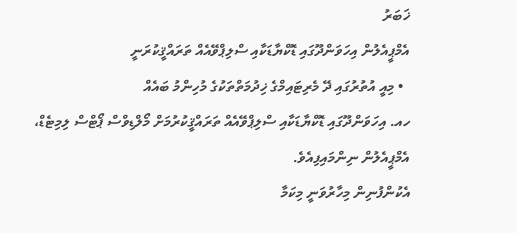ޚަބަރު
އެމްޕީއެލުން އިހަވަންދޫގައި ޑޮކްޔާޑަކާއި ސްލިޕްވޭއެއް ތަރައްޤީކުރަނީ
  • މިއީ އުތުރުގައި ދޭ މެރިޓައިމްގެ ޚިދުމަތްތަކުގެ މުހިންމު ބައެއް
ހއ. އިހަވަންދޫގައި ޑޮކްޔާޑަކާއި ސްލިޕްވޭއެއް ތަރައްޤީކުރުމަށް މޯލްޑިވްސް ޕޯޓްސް ލިމިޓެޑް، އެމްޕީއެލުން ނިންމައިފިއެވެ.
އެކުންފުނިން މިހާރުވަނީ މިކަމާ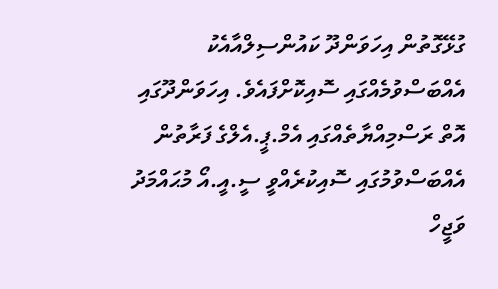ގުޅޭގޮތުން އިހަވަންދޫ ކައުންސިލްއާއެކު އެއްބަސްވުމެއްގައި ސޮއިކޮށްފައެވެ. އިހަވަންދޫގައި އޮތް ރަސްމިއްޔާތެއްގައި އެމް.ޕީ.އެލްގެ ފަރާތުން އެއްބަސްވުމުގައި ސޮއިކުރެއްވީ ސީ.އީ.އޯ މުޙައްމަދު ވަޖީހް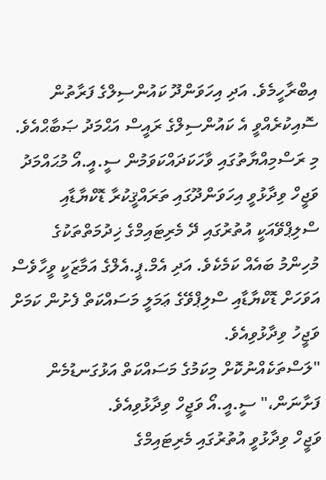އިބްރާހީމެވެ. އަދި އިހަވަންދޫ ކައުންސިލްގެ ފަރާތުން ސޮއިކުރެއްވީ އެ ކައުންސިލްގެ ރައީސް އަޙްމަދު ޞަބާޙްއެވެ.
މި ރަސްމިއްޔާތުގައި ވާހަކަދައްކަވަމުން ސީ.އީ.އޯ މުޙައްމަދު ވަޖީހް ވިދާޅުވީ އިހަވަންދޫގައި ތަރައްޤީކުރާ ޑޮކްޔާޑާއި ސްލިޕްވޭއަކީ އުތުރުގައި ދޭ މެރިޓައިމްގެ ޚިދުމަތްތަކުގެ މުހިންމު ބައެއް ކަމެކެވެ. އަދި އެމް.ޕީ.އެލްގެ އަމާޒަކީ ވީހާވެސް އަވަހަށް ޑޮކްޔާޑާއި ސްލިޕްވޭގެ ޢަމަލީ މަސައްކަތް ފެށުން ކަމަށް ވަޖީހު ވިދާޅުވިއެވެ.
"ލަސްތަކެއްނުކޮށް މިކަމުގެ މަސައްކަތް އަޅުގަނޑުމެން ފަށާނަން،" ސީ.އީ.އޯ ވަޖީހް ވިދާޅުވިއެވެ.
ވަޖީހް ވިދާޅުވީ އުތުރުގައި މެރިޓައިމްގެ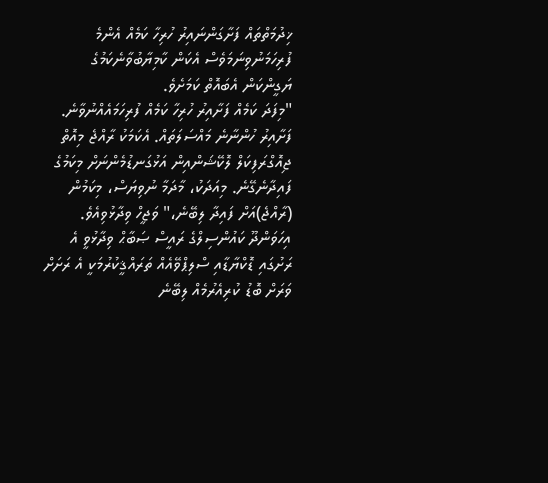ޚިދުމަތްތައް ފަށާގަންނައިރު ހުރިހާ ކަމެއް އެންމެ ފުރިހަމަނުވިނަމަވެސް އެކަން ކާމިޔާބުވާނެކަމުގެ ޔަގީންކަން އެބައޮތް ކަމަށެވެ.
"މިފަދަ ކަމެއް ފަށާއިރު ހުރިހާ ކަމެއް ފުރިހަމައެއްނުވާނެ. ފަށާއިރު ހުންނާނެ މައްސަލަތައް. އެކަމަކު ރާއްޖެ މިއޮތް ޖިއޮގްރަފިކަލް ލޮކޭޝަންއިން އަޅުގަނޑުމެންނަށް މިކަމުގެ ފައިދާނެގޭނެ. މިއަދަކު، މާދަމާ ނުވިޔަސް، މިކަމުން (ރާއްޖެ)އަށް ފައިދާ ލިބޭނެ،" ވަޖީހް ވިދާޅުވިއެވެ.
އިހަވަންދޫ ކައުންސިލްގެ ރައީސް ޞަބާޙް ވިދާޅުވީ އެ ރަށުގައި ޑޮކްޔާޑާއި ސްލިޕްވޭއެއް ތަރައްޤީކުރުމަކީ އެ ރަށަށް ވަރަށް ބޮޑު ކުރިއެރުމެއް ލިބޭނެ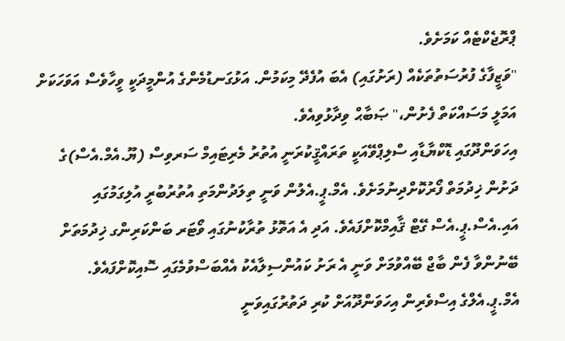ޕްރޮޖެކްޓެއް ކަމަށެވެ.
"ވަޒީފާގެ ފުރުސަތުތަކެއް (ރަށުގައި) އެބަ އުފެދޭ މިކަމުން. އަޅުގަނޑުމެންގެ އުންމީދަކީ ވީހާވެސް އަވަހަކަށް އަމަލީ މަސައްކަތް ފެށުން،" ޞަބާޙް ވިދާޅުވިއެވެ.
އިހަވަންދޫގައި ޑޮކްޔާޑާއި ސްލިޕްވޭއަކީ ތަރައްޤީކުރަނީ އުތުރު މެރިޓައިމް ސަރވިސް (ޔޫ.އެމް.އެސް)ގެ ދަށުން ޚިދުމަތް ފޯރުކޮށްދިނުމަށެވެ. އެމް.ޕީ.އެލުން ވަނީ ތިލަދުންމަތި އުތުރުބުރީ އުލިގަމުގައި އައި.އެސް.ޕީ.އެސް ގޭޓް ޤާއިމްކޮށްފައެވެ. އަދި އެ އަތޮޅު ތުރާކުނުގައި ވޯޓަރ ބަންކަރިންގ ޚިދުމަތަށް ބޭނުންވާ ފެން ބާޖް ބޭއްވުމަށް ވަނީ އެ ރަށު ކައުންސިލާއެކު އެއްބަސްވުމެގައި ސޮއިކޮށްފައެވެ.
އެމް.ޕީ.އެލްގެ އިސްވެރިން އިހަވަންދޫއަށް ކުރި ދަތުރުގައިވަނީ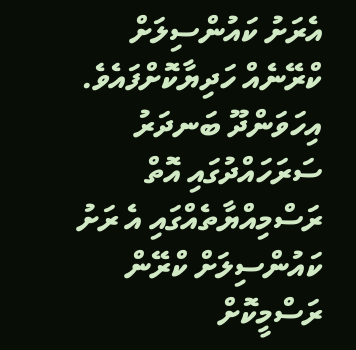އެރަށު ކައުންސިލަށް ކްރޭނެއް ހަދިޔާކޮށްފައެވެ. އިހަވަންދޫ ބަނދަރު ސަރަހައްދުގައި އޮތް ރަސްމިއްޔާތެއްގައި އެ ރަށު ކައުންސިލަށް ކްރޭން ރަސްމީކޮށް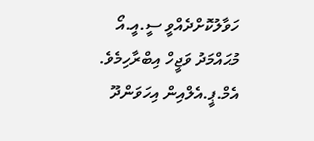ހަވާލުކޮށްދެއްވީ ސީ.އީ.އޯ މުޙައްމަދު ވަޖީހް އިބްރާހިމެވެ.
އެމް.ޕީ.އެލްއިން އިހަވަންދޫ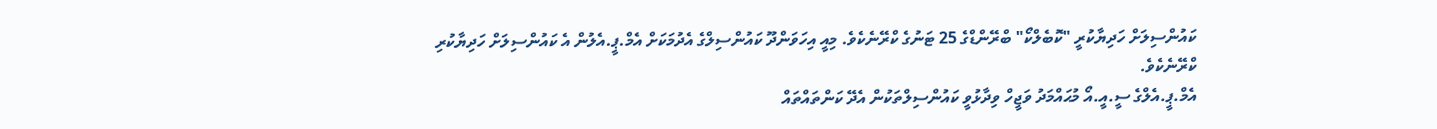ކައުންސިލަށް ހަދިޔާކުރީ "ކޮބެލްކޯ" ބްރޭންޑްގެ 25 ޓަނުގެ ކްރޭނެކެވެ. މިއީ އިހަވަންދޫ ކައުންސިލްގެ އެދުމަކަށް އެމް.ޕީ.އެލުން އެ ކައުންސިލަށް ހަދިޔާކުރި ކްރޭނެކެވެ.
އެމް.ޕީ.އެލްގެ ސީ.އީ.އޯ މުޙައްމަދު ވަޖީހް ވިދާޅުވީ ކައުންސިލްތަކުން އެދޭ ކަންތައްތައް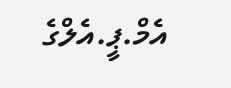އެމް.ޕީ.އެލްގެ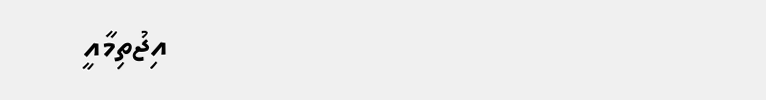އިޖުތިމާއީ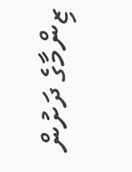ޒިންމާގެ ދަށުން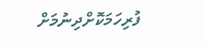ފުރިހަމަކޮށްދިނުމަށް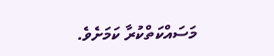މަސައްކަތްކުރާ ކަމަށެވެ.